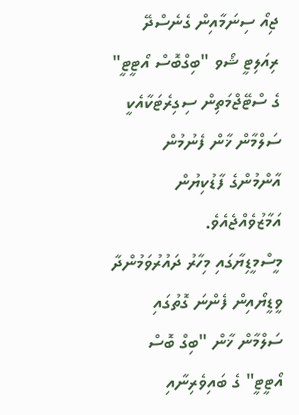ޖިއޯ ސިނަމާއިން ގެނެސްދޭ ރިއަލިޓީ ޝޯވ "ބިގްބޮސް އޯޓީޓީ" ގެ ސްޓޭޖްމަތިން ސިގިރެޓަކާއެކީ ސަލްމާން ޚާން ފެނުމުން އާންމުންގެ ފާޑުކިޔުން އަމާޒުވެއްޖެއެވެ.
މީސްމީޑިޔާގައި މިހާރު ދައުރުވަމުންދާ ވީޑީޔޯއިން ފެންނަ ގޮތުގައި ސަލްމާން ޚާން "ބިގް ބޮސް އޯޓީޓީ" ގެ ބައިވެރިނާއި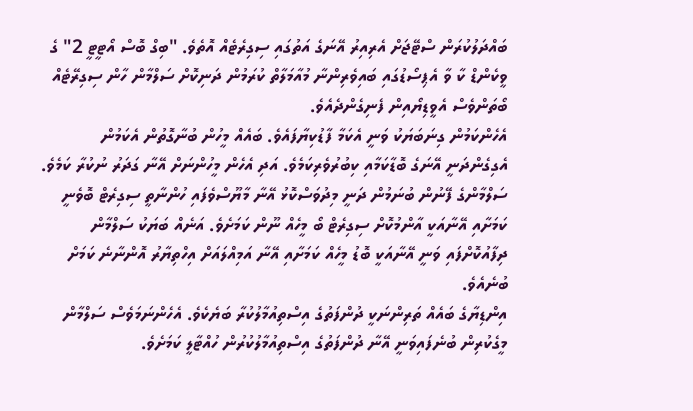ބައްދަލުކުރަން ސްޓޭޖަށް އެރިއިރު އޭނަގެ އަތުގައި ސިގިރެޓެއް އޮތެވެ. "ބިގް ބޮސް އޯޓީޓީ 2" ގެ ވީކެންޑް ކާ ވާ އެޕިސޯޑުގައި ބައިވެރިންނާ މުއާމަލާތް ކުރަމުން ދަނިކޮށް ސަލްމާން ހާން ސިގިރޭޓެއް ބޯތަންވެސް އެވީޑިޔޯއިން ފެނިގެންދެއެވެ.
އެހެންކަމުން ގިނަބަޔަކު ވަނީ އެކަމާ ފާޑުކިޔާފައެވެ. ބައެއް މީހުން ބުނާގޮތުން އެކަމުން އެގިގެންދަނީ އޭނަގެ ބޮޑާކަމާއި ކިބުރުވެރިކަމެވެ. އަދި އެހެން މީހުންނަށް އޭނާ ގަދަރު ނުކުރާ ކަމެވެ.
ސަލްމާންގެ ފޭނުން ބުނަމުން ދަނީ މިދުވަސްކޮޅު އޭނާ މާޔޫސްވެފައި ހުންނާތީ ސިގިރެޓް ބޮވެނީ ކަމަށާއި އޭނާއަކީ އާންމުކޮށް ސިގިރެޓް ބޯ މީހެއް ނޫން ކަމަށެވެ. އަނެއް ބަޔަކު ސަލްމާން ދިފާއުކޮށްފައި ވަނީ އޭނާއަކީ ބޮޑު މީހެއް ކަމަށާއި އޭނާ އަމިއްލައަށް އިހްތިޔާރު އޮންނާނެ ކަމަށް ބުނެއެވެ.
އިންޑިޔާގެ ބައެއް ތަރިންނަކީ ދުންފަތުގެ އިސްތިއުމާލުކުރާ ބަޔެކެވެ. އެހެންނަމަވެސް ސަލްމާން މީގެކުރިން ބުނެފައިވަނީ އޭނާ ދުންފަތުގެ އިސްތިއުމާލުކުރުން ހުއްޓާލީ ކަމަށެވެ.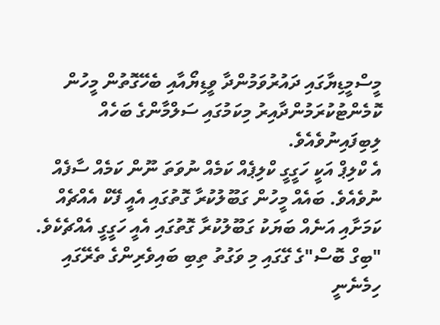މީސްމީޑިޔާގައި ދައުރުވަމުންދާ ވީޑިޔޯއާއި ބެހޭގޮތުން މީހުން ކޮމެންޓުކުރަމުންދާއިރު މިކަމުގައި ސަލްމާންގެ ބަހެއް ލިބިފައިނުވެއެވެ.
އެ ކްލިޕް އަކީ ހަގީގީ ކްލިޕެއް ކަމެއް ނުވަތަ ނޫން ކަމެއް ސާފެއް ނުވެއެވެ. ބައެއް މީހުން ގަބޫލުކުރާ ގޮތުގައި އެއީ ފޭކް އެއްޗެއް ކަމަށާއި އަނެއް ބަޔަކު ގަބޫލުކުރާ ގޮތުގައި އެއީ ހަގީގީ އެއްޗެކެވެ.
"ބިގް ބޮސް"ގެ ގޭގައި މި ވަގުތު ތިބި ބައިވެރިންގެ ތެރޭގައި ހިމެނެނީ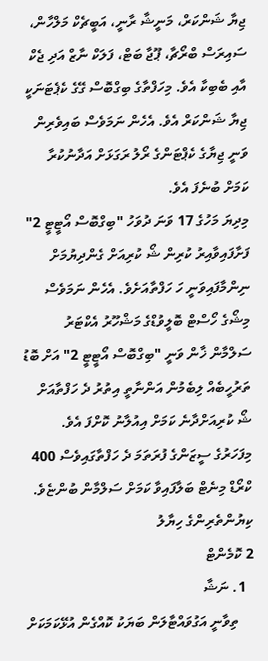ޖިޔާ ޝަންކަރް، މަނީޝާ ރާނީ، އަބީޗެކް މަލްހާން، ސައިރަސް ބްރޯޗާ، ޕޫޖާ ބަޓް، ފަލަކް ނާޒް އަދި ޖެކް އާއި ބެބިކާ އެވެ. މިހަފްތާގެ ބިގްބޮސް ގޭގެ ކެޕެޓަނަކީ ޖިޔާ ޝަންކަރް އެވެ. އެހެން ނަމަވެސް ބައިވެރިން ވަނީ ޖިޔާގެ ކެޕްޓަންގެ ރޯލު ރަގަޅަށް އަދާނުކުރާ ކަމަށް ބުނެފަ އެވެ.
މިދިޔަ މަހުގެ 17 ވަނަ ދުވަހު "ބިގްބޮސް އޯޓީޓީ 2" ފަށާފައިވާއިރު ކުރިން ޝޯ ކުރިއަށް ގެންދިޔުމަށް ނިންމާފައިވަނީ ހަ ހަފްތާއަށެވެ. އެހެން ނަމަވެސް މިޝޯގެ ހޯސްޓް ބޮލީވުޑްގެ މަޝްހޫރު އެކްޓަރު ސަލްމާން ޚާން ވަނީ "ބިގްބޮސް އޯޓީޓީ 2" އަށް ބޮޑު ތަރުހީބެއް ލިބެމުން އަންނާތީ އިތުރު ދެ ހަފްތާއަށް ޝޯ ކުރިއަށްދާނެ ކަމަށް އިއުލާނު ކޮށްފަ އެވެ. މިފަހަރުގެ ސީޒަންގެ ފުރަތަމަ ދެ ހަފްތާގައިވެސް 400 ކްރޯޑް މިނެޓް ބަލާފައިވާ ކަމަށް ސަލްމާން ބުންޏެވެ.
ކިޔުންތެރިންގެ ހިޔާލު
2 ކޮމެންޓް
  1. ނަޝާ
    ތިވާނީ އަގުވައްޓާލަން ބަޔަކު ކޮއްގެން އުޅޭކަމަކަށް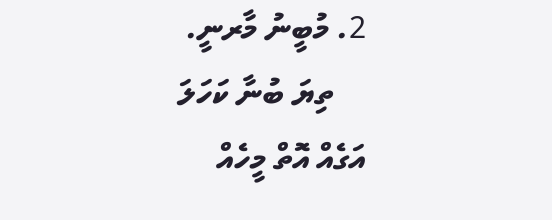2. މުބީނު މާރނީ.
    ތިޔަ ބުނާ ކަހަލަ އަގެއް އޮތް މީހެއް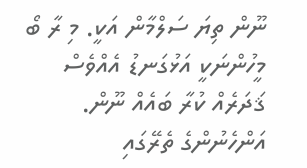ނޫން ތިޔަ ސަލްމާން އަކީ. މި ރާ ބޯ މީހުންނަކީ އަޅުގަނޑު އެއްވެސް ޤަދަރެއް ކުރާ ބައެއް ނޫން. އަންހެނުންގެ ތެރޭގައި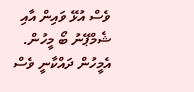ވެސް އުޅޭ ވައިން އާއި ޝެމްޕޭނު ބޯ މީހުން. އެމީހުން ދައްކާނީ ވެސް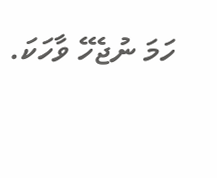ހަމަ ނުޖެހޭ ވާހަކަ.